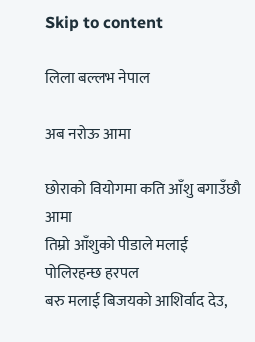Skip to content

लिला बल्लभ नेपाल

अब नरोऊ आमा

छोराको वियोगमा कति आँशु बगाउँछौ आमा
तिम्रो आँशुको पीडाले मलाई पोलिरहन्छ हरपल
बरु मलाई बिजयको आशिर्वाद देउ,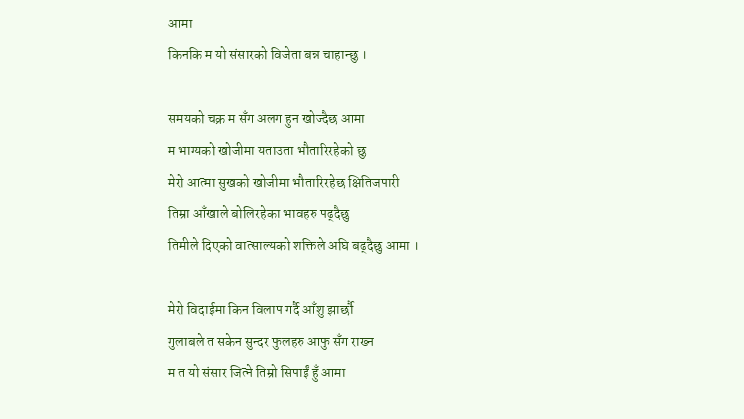आमा
किनकि म यो संसारको विजेता बन्न चाहान्छु ।

समयको चक्र म सँग अलग हुन खोज्दैछ आमा
म भाग्यको खोजीमा यताउता भौतारिरहेको छु
मेरो आत्मा सुखको खोजीमा भौतारिरहेछ क्षितिजपारी
तिम्रा आँखाले बोलिरहेका भावहरु पढ्दैछु
तिमीले दिएको वात्साल्यको शक्तिले अघि बढ्दैछु आमा ।

मेरो विदाईमा किन विलाप गर्दै आँशु झार्छौ
गुलाबले त सकेन सुन्दर फुलहरु आफु सँग राख्न
म त यो संसार जित्ने तिम्रो सिपाईं हुँ आमा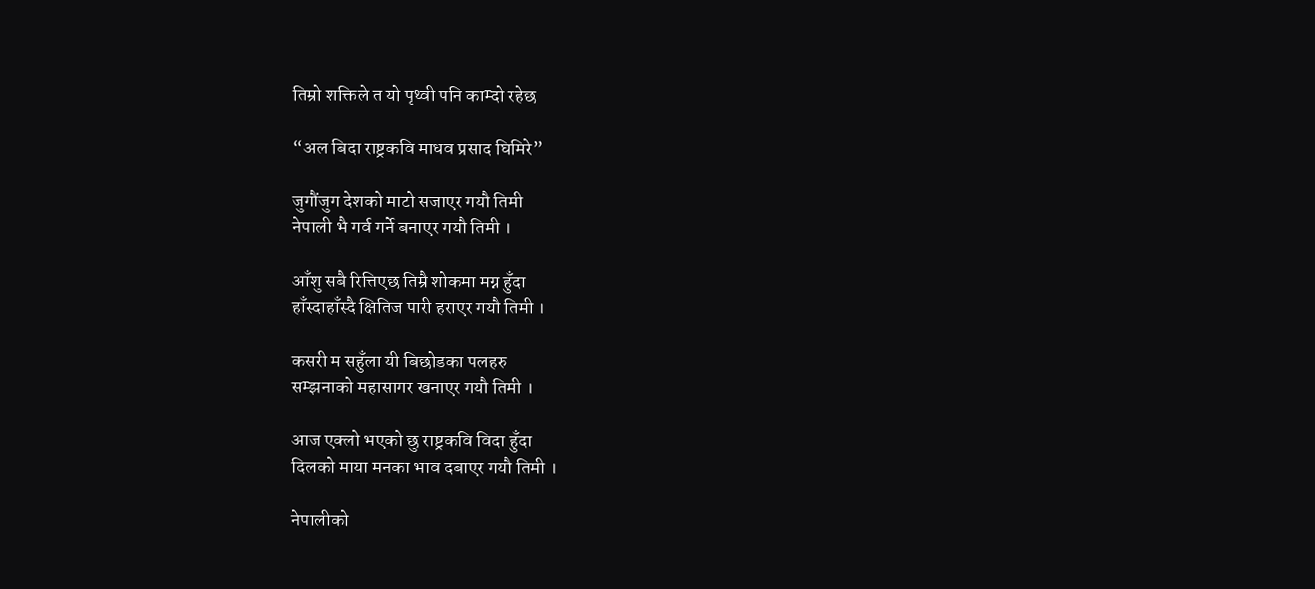तिम्रो शक्तिले त यो पृथ्वी पनि काम्दो रहेछ

“अल बिदा राष्ट्रकवि माधव प्रसाद घिमिरे”

जुगौंजुग देशको माटो सजाएर गयौ तिमी
नेपाली भै गर्व गर्ने बनाएर गयौ तिमी ।

आँशु सबै रित्तिएछ तिम्रै शोकमा मग्न हुँदा
हाँस्दाहाँस्दै क्षितिज पारी हराएर गयौ तिमी ।

कसरी म सहुँला यी बिछोडका पलहरु
सम्झनाको महासागर खनाएर गयौ तिमी ।

आज एक्लो भएको छु राष्ट्रकवि विदा हुँदा
दिलको माया मनका भाव दबाएर गयौ तिमी ।

नेपालीको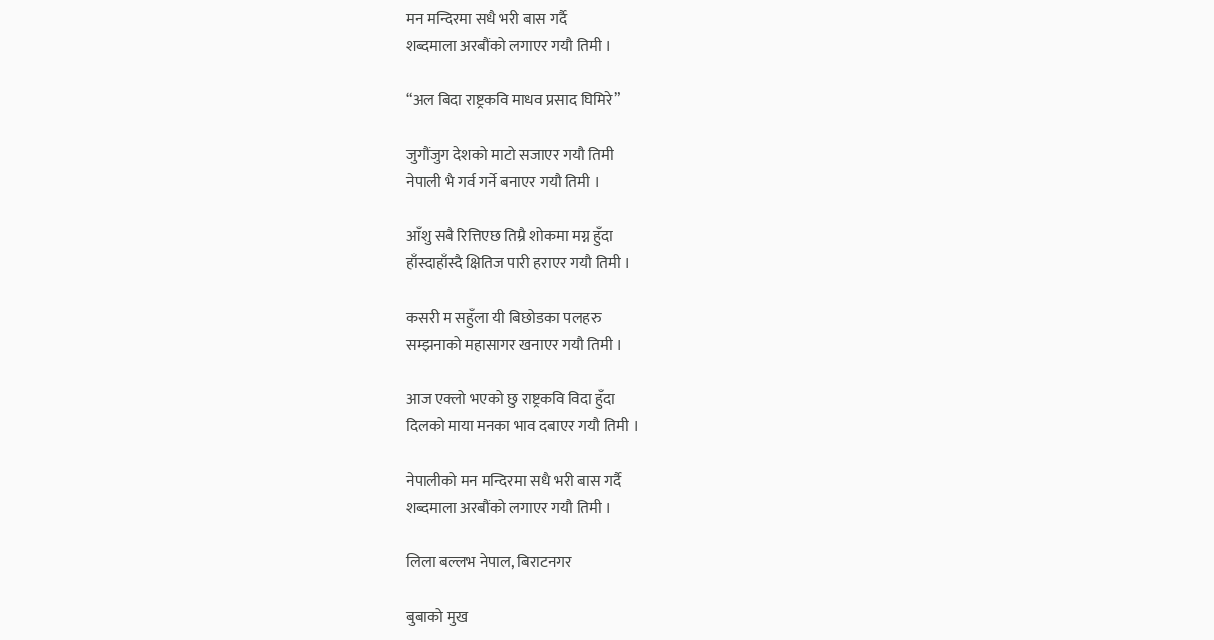मन मन्दिरमा सधै भरी बास गर्दै
शब्दमाला अरबौंको लगाएर गयौ तिमी ।

“अल बिदा राष्ट्रकवि माधव प्रसाद घिमिरे”

जुगौंजुग देशको माटो सजाएर गयौ तिमी
नेपाली भै गर्व गर्ने बनाएर गयौ तिमी ।

आँशु सबै रित्तिएछ तिम्रै शोकमा मग्न हुँदा
हाँस्दाहाँस्दै क्षितिज पारी हराएर गयौ तिमी ।

कसरी म सहुँला यी बिछोडका पलहरु
सम्झनाको महासागर खनाएर गयौ तिमी ।

आज एक्लो भएको छु राष्ट्रकवि विदा हुँदा
दिलको माया मनका भाव दबाएर गयौ तिमी ।

नेपालीको मन मन्दिरमा सधै भरी बास गर्दै
शब्दमाला अरबौंको लगाएर गयौ तिमी ।

लिला बल्लभ नेपाल, बिराटनगर

बुबाको मुख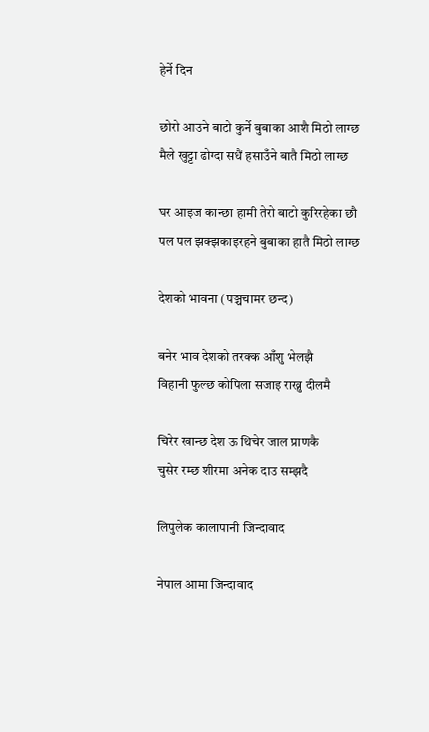हेर्ने दिन

छोरो आउने बाटो कुर्ने बुबाका आशै मिठो लाग्छ
मैले खुट्टा ढोग्दा सधैं हसाउँने बातै मिठो लाग्छ

घर आइज कान्छा हामी तेरो बाटो कुरिरहेका छौ
पल पल झक्झकाइरहने बुबाका हातै मिठो लाग्छ

देशको भावना (पञ्चचामर छन्द)

बनेर भाव देशको तरक्क आँशु भेलझै
विहानी फुल्छ कोपिला सजाइ राख्नु दीलमै

चिरेर खान्छ देश ऊ थिचेर जाल प्राणकै
चुसेर रम्छ शीरमा अनेक दाउ सम्झदै

लिपुलेक कालापानी जिन्दावाद

नेपाल आमा जिन्दावाद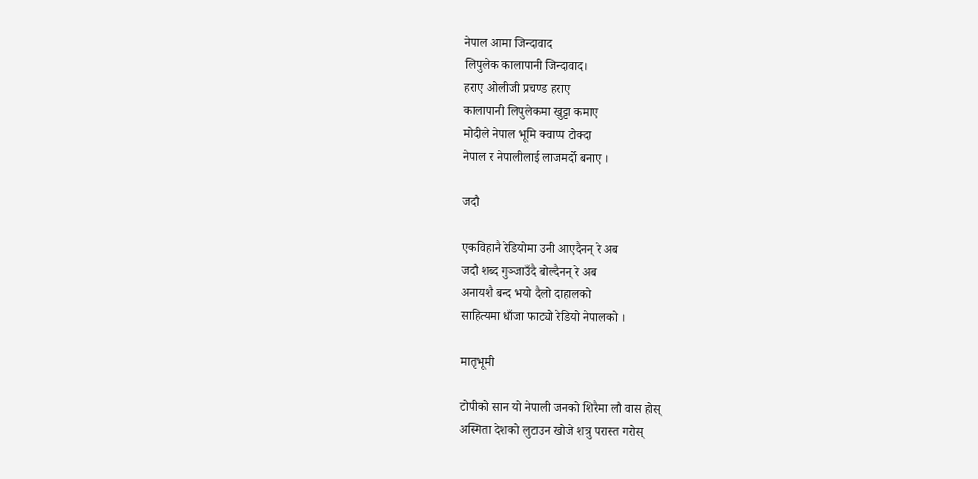नेपाल आमा जिन्दावाद
लिपुलेक कालापानी जिन्दावाद।
हराए ओलीजी प्रचण्ड हराए
कालापानी लिपुलेकमा खुट्टा कमाए
मोदीले नेपाल भूमि क्वाप्प टोक्दा
नेपाल र नेपालीलाई लाजमर्दो बनाए ।

जदौ

एकविहानै रेडियोमा उनी आएदैनन् रे अब
जदौ शब्द गुञ्जाउँदै बोल्दैनन् रे अब
अनायशै बन्द भयो दैलो दाहालको
साहित्यमा धाँजा फाट्यो रेडियो नेपालको ।

मातृभूमी

टोपीको सान यो नेपाली जनको शिरैमा लौ वास होस्
अस्मिता देशको लुटाउन खोजे शत्रु परास्त गरोस्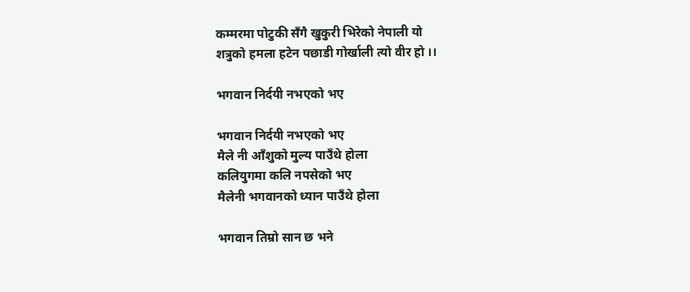कम्मरमा पोटुकी सँगै खुकुरी भिरेको नेपाली यो
शत्रुको हमला हटेन पछाडी गोर्खाली त्यो वीर हो ।।

भगवान निर्दयी नभएको भए

भगवान निर्दयी नभएको भए
मैले नी आँशुको मुल्य पाउँथे होला
कलियुगमा कलि नपसेको भए
मैलेनी भगवानको ध्यान पाउँथे होला

भगवान तिम्रो सान छ भने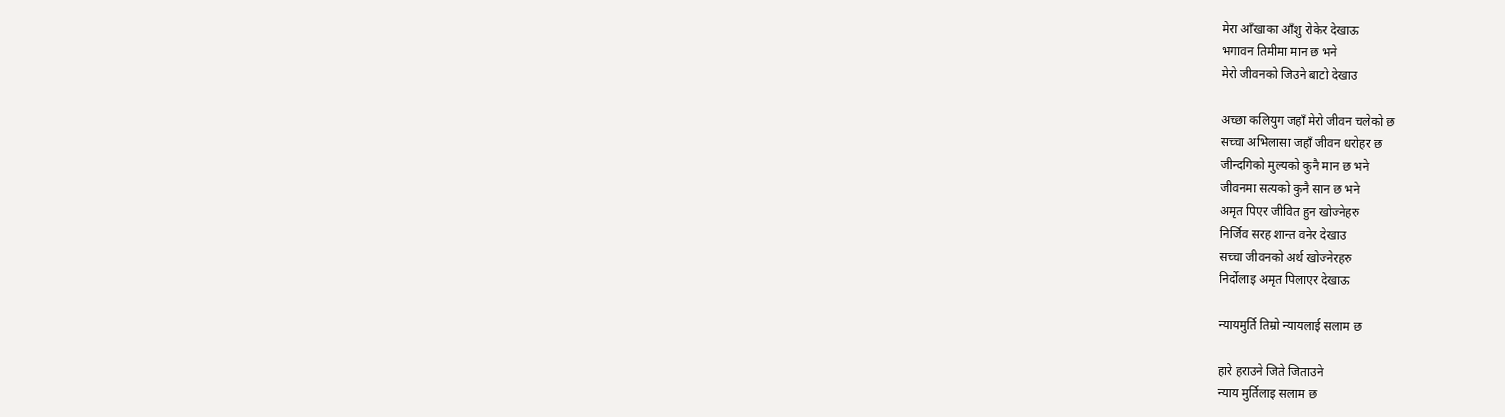मेरा आँखाका आँशु रोकेर देखाऊ
भगावन तिमीमा मान छ भने
मेरो जीवनको जिउने बाटो देखाउ

अच्छा कलियुग जहाँ मेरो जीवन चलेको छ
सच्चा अभिलासा जहाँ जीवन धरोहर छ
जीन्दगिको मुल्यको कुनै मान छ भने
जीवनमा सत्यको कुनै सान छ भने
अमृत पिएर जीवित हुन खोज्नेहरु
निर्जिव सरह शान्त वनेर देखाउ
सच्चा जीवनको अर्थ खोज्नेरहरु
निर्दोलाइ अमृत पिलाएर देखाऊ

न्यायमुर्ति तिम्रो न्यायलाई सलाम छ

हारे हराउने जिते जिताउने
न्याय मुर्तिलाइ सलाम छ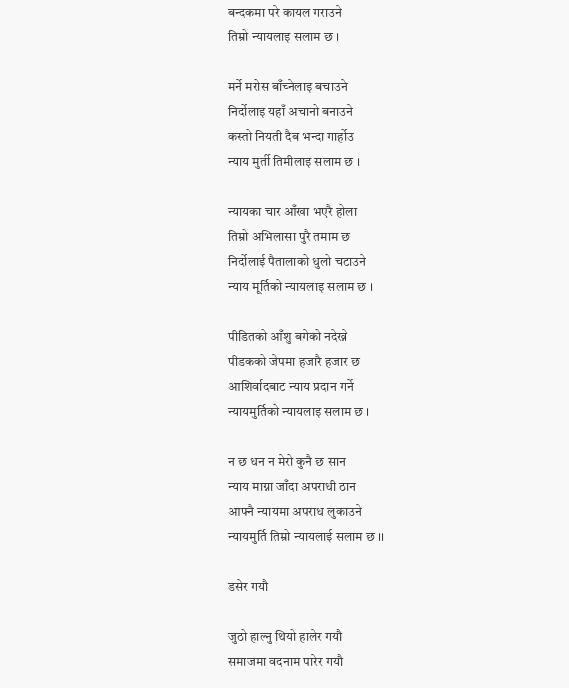बन्दकमा परे कायल गराउने
तिम्रो न्यायलाइ सलाम छ ।

मर्ने मरोस बाँच्नेलाइ बचाउने
निर्दोलाइ यहाँ अचानो बनाउने
कस्तो नियती दैब भन्दा गार्होउ
न्याय मुर्ती तिमीलाइ सलाम छ ।

न्यायका चार आँखा भएरै होला
तिम्रो अभिलासा पुरै तमाम छ
निर्दोलाई पैतालाको धुलो चटाउने
न्याय मूर्तिको न्यायलाइ सलाम छ ।

पीडितको आँशु बगेको नदेख्ने
पीडकको जेपमा हजारै हजार छ
आशिर्वादबाट न्याय प्रदान गर्ने
न्यायमुर्तिको न्यायलाइ सलाम छ ।

न छ धन न मेरो कुनै छ सान
न्याय माग्ना जाँदा अपराधी ठान
आफ्नै न्यायमा अपराध लुकाउने
न्यायमुर्ति तिम्रो न्यायलाई सलाम छ ।।

डसेर गयौ

जुठो हाल्नु थियो हालेर गयौ
समाजमा वदनाम पारेर गयौ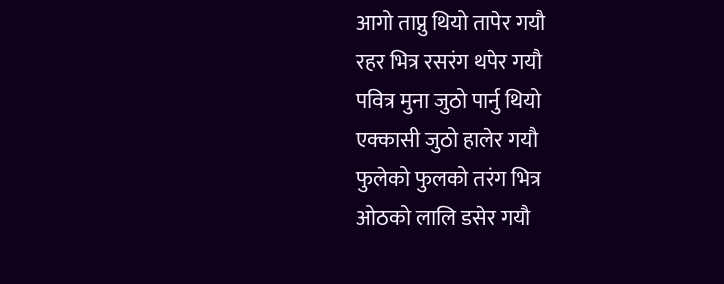आगो ताप्नु थियो तापेर गयौ
रहर भित्र रसरंग थपेर गयौ
पवित्र मुना जुठो पार्नु थियो
एक्कासी जुठो हालेर गयौ
फुलेको फुलको तरंग भित्र
ओठको लालि डसेर गयौ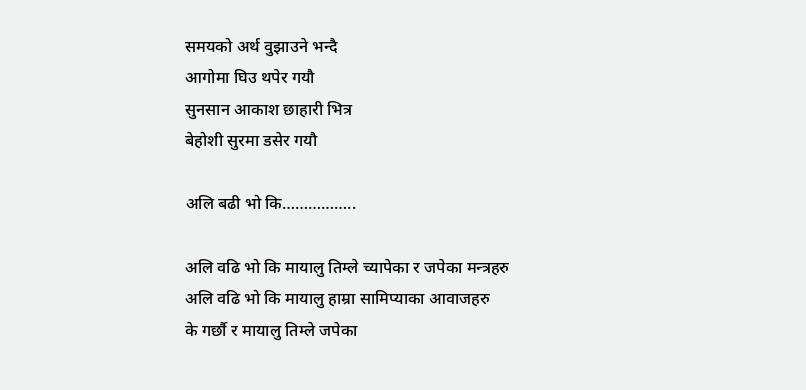समयको अर्थ वुझाउने भन्दै
आगोमा घिउ थपेर गयौ
सुनसान आकाश छाहारी भित्र
बेहोशी सुरमा डसेर गयौ

अलि बढी भो कि……………..

अलि वढि भो कि मायालु तिम्ले च्यापेका र जपेका मन्त्रहरु
अलि वढि भो कि मायालु हाम्रा सामिप्याका आवाजहरु
के गर्छौ र मायालु तिम्ले जपेका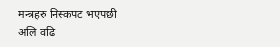मन्त्रहरु निस्कपट भएपछी
अलि वढि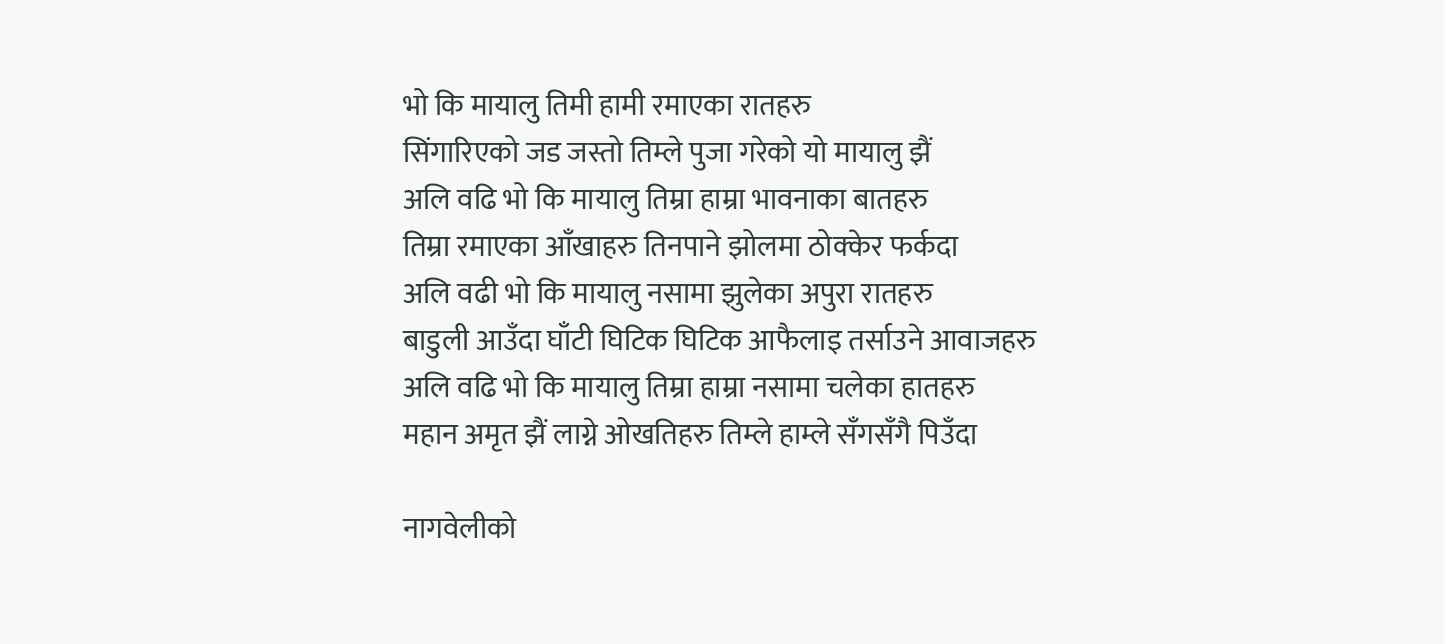भो कि मायालु तिमी हामी रमाएका रातहरु
सिंगारिएको जड जस्तो तिम्ले पुजा गरेको यो मायालु झैं
अलि वढि भो कि मायालु तिम्रा हाम्रा भावनाका बातहरु
तिम्रा रमाएका आँखाहरु तिनपाने झोलमा ठोक्केर फर्कदा
अलि वढी भो कि मायालु नसामा झुलेका अपुरा रातहरु
बाडुली आउँदा घाँटी घिटिक घिटिक आफैलाइ तर्साउने आवाजहरु
अलि वढि भो कि मायालु तिम्रा हाम्रा नसामा चलेका हातहरु
महान अमृत झैं लाग्ने ओखतिहरु तिम्ले हाम्ले सँगसँगै पिउँदा

नागवेलीको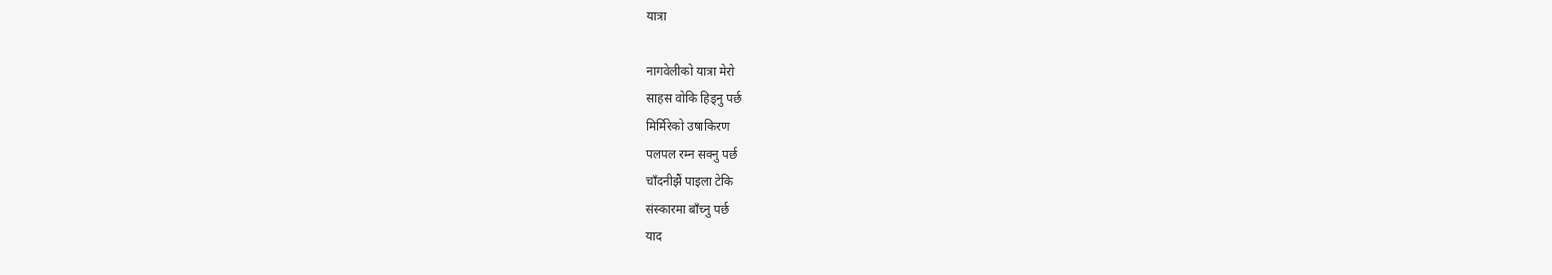यात्रा

नागवेलीको यात्रा मेरो
साहस वोकि हिड्नु पर्छ
मिर्मिरेको उषाकिरण
पलपल रम्न सक्नु पर्छ
चाँदनीझैं पाइला टेकि
संस्कारमा बाँच्नु पर्छ
याद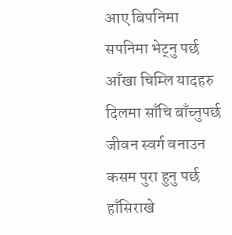आए बिपनिमा
सपनिमा भेट्नु पर्छ
आँखा चिम्लि यादहरु
दिलमा साँचि बाँच्नुपर्छ
जीवन स्वर्ग वनाउन
कसम पुरा हुनु पर्छ
हाँसिराखे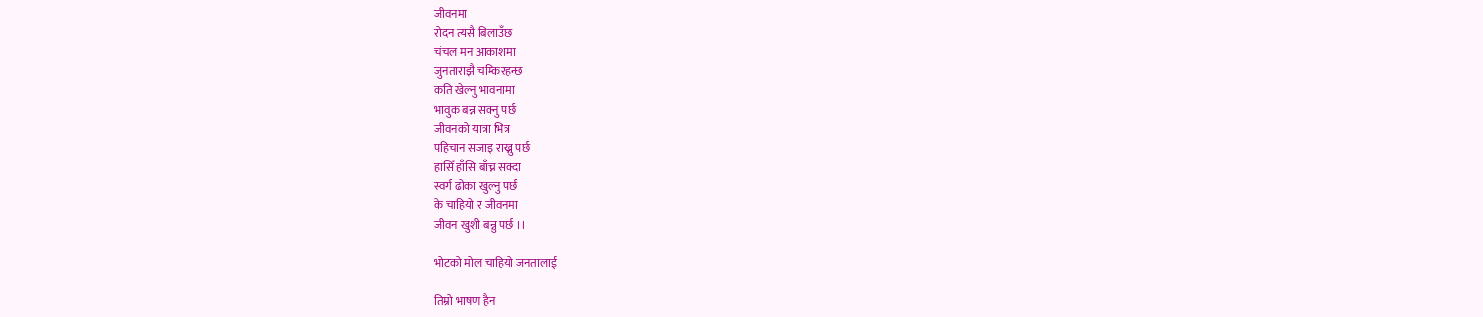जीवनमा
रोदन त्यसै बिलाउँछ
चंचल मन आकाशमा
जुनताराझै चम्किरहन्छ
कति खेल्नु भावनामा
भावुक बन्न सक्नु पर्छ
जीवनको यात्रा भित्र
पहिचान सजाइ राख्नु पर्छ
हासिँ हाँसि बाँच्न सक्दा
स्वर्ग ढोका खुल्नु पर्छ
के चाहियो र जीवनमा
जीवन खुशी बन्नु पर्छ ।।

भोटको मोल चाहियो जनतालाई

तिम्रो भाषण हैन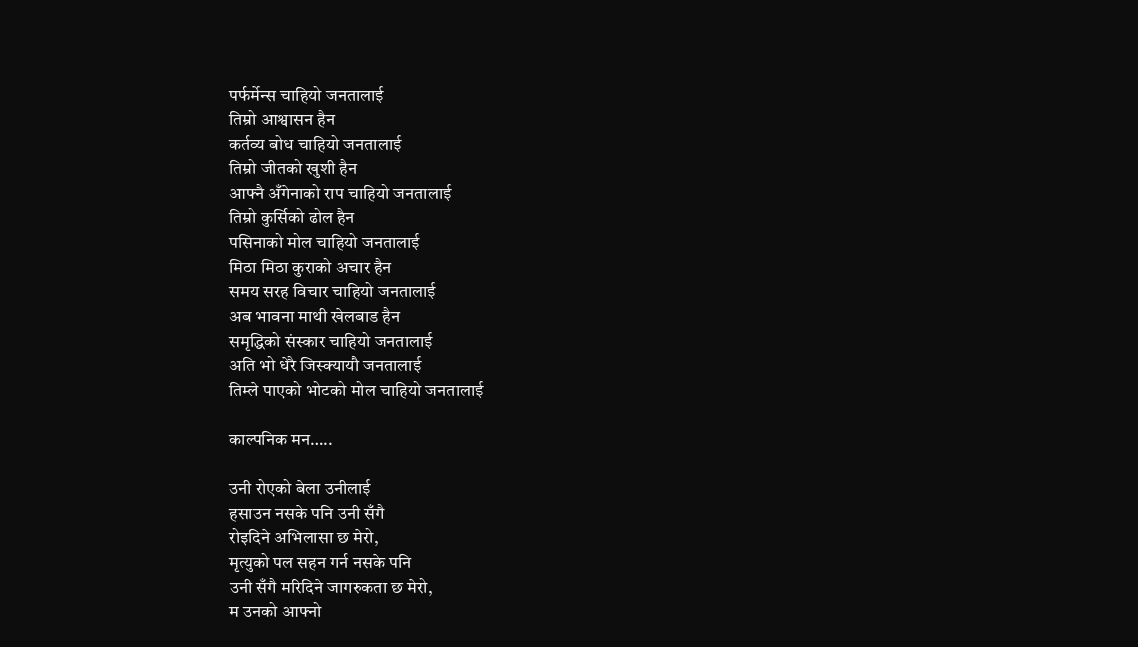पर्फर्मेन्स चाहियो जनतालाई
तिम्रो आश्वासन हैन
कर्तव्य बोध चाहियो जनतालाई
तिम्रो जीतको खुशी हैन
आफ्नै अँगेनाको राप चाहियो जनतालाई
तिम्रो कुर्सिको ढोल हैन
पसिनाको मोल चाहियो जनतालाई
मिठा मिठा कुराको अचार हैन
समय सरह विचार चाहियो जनतालाई
अब भावना माथी खेलबाड हैन
समृद्धिको संस्कार चाहियो जनतालाई
अति भो धेरै जिस्क्यायौ जनतालाई
तिम्ले पाएको भोटको मोल चाहियो जनतालाई

काल्पनिक मन…..

उनी रोएको बेला उनीलाई
हसाउन नसके पनि उनी सँगै
रोइदिने अभिलासा छ मेरो,
मृत्युको पल सहन गर्न नसके पनि
उनी सँगै मरिदिने जागरुकता छ मेरो,
म उनको आफ्नो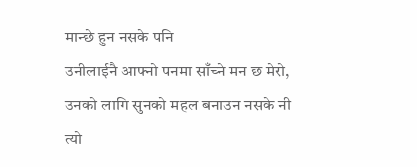मान्छे हुन नसके पनि
उनीलाईनै आफ्नो पनमा साँच्ने मन छ मेरो,
उनको लागि सुनको महल बनाउन नसके नी
त्यो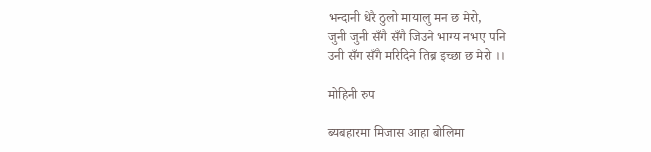भन्दानी धेरै ठुलो मायालु मन छ मेरो,
जुनी जुनी सँगै सँगै जिउने भाग्य नभए पनि
उनी सँग सँगै मरिदिने तिब्र इच्छा छ मेरो ।।

मोहिनी रुप

ब्यबहारमा मिजास आहा बोलिमा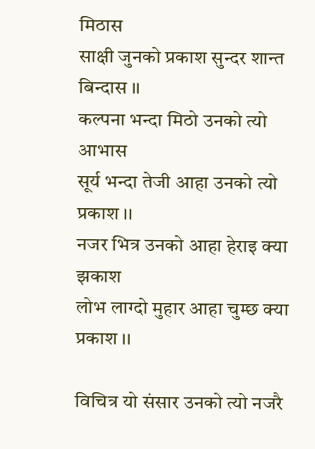मिठास
साक्षी जुनको प्रकाश सुन्दर शान्त बिन्दास ।।
कल्पना भन्दा मिठो उनको त्यो आभास
सूर्य भन्दा तेजी आहा उनको त्यो प्रकाश ।।
नजर भित्र उनको आहा हेराइ क्या झकाश
लोभ लाग्दो मुहार आहा चुम्छ क्या प्रकाश ।।

विचित्र यो संसार उनको त्यो नजरै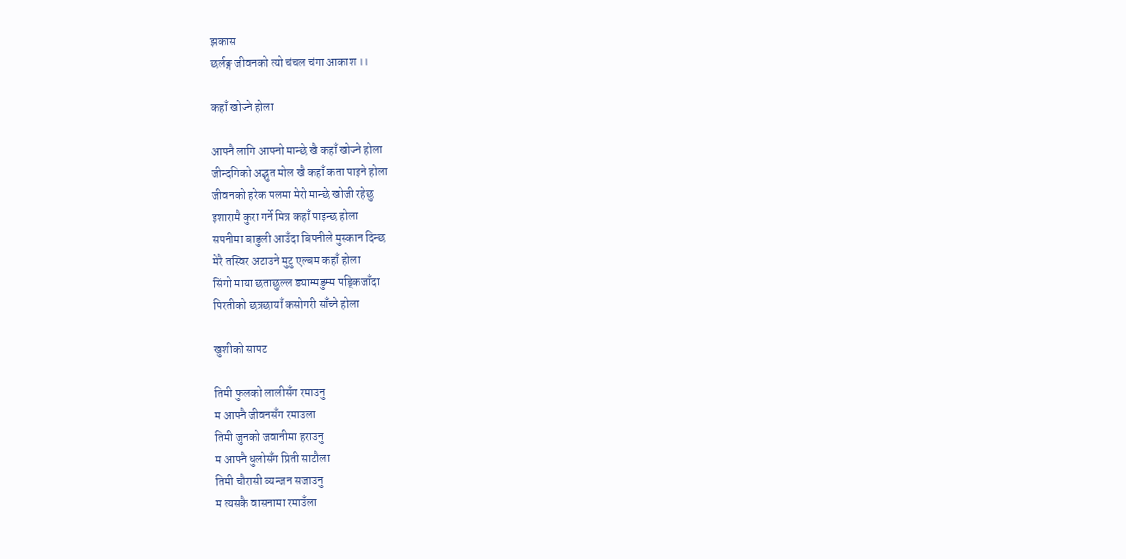झकास
छर्लङ्ग जीवनको त्यो चंचल चंगा आकाश ।।

कहाँ खोज्ने होला

आफ्नै लागि आफ्नो मान्छे खै कहाँ खोज्ने होला
जीन्दगिको अद्भुत मोल खै कहाँ कता पाइने होला
जीवनको हरेक पलमा मेरो मान्छे खोजी रहेछु
इशारामै कुरा गर्ने मित्र कहाँ पाइन्छ होला
सपनीमा बाडुली आउँदा बिपनीले मुस्कान दिन्छ
मेरै तस्विर अटाउने मुटु एल्बम कहाँ होला
सिंगो माया छताछुल्ल ड्याम्मडुम्म पड्किजाँदा
पिरतीको छत्रछायाँ कसोगरी साँच्ने होला

खुशीको सापट

तिमी फुलको लालीसँग रमाउनु
म आफ्नै जीवनसँग रमाउला
तिमी जुनको जवानीमा हराउनु
म आफ्नै धुलोसँग प्रिती साटौला
तिमी चौरासी व्यन्जन सजाउनु
म त्यसकै वासनामा रमाउँला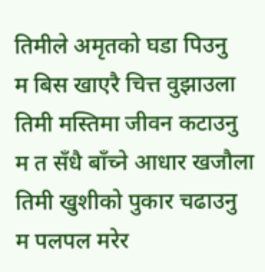तिमीले अमृतको घडा पिउनु
म बिस खाएरै चित्त वुझाउला
तिमी मस्तिमा जीवन कटाउनु
म त सँधै बाँच्ने आधार खजौला
तिमी खुशीको पुकार चढाउनु
म पलपल मरेर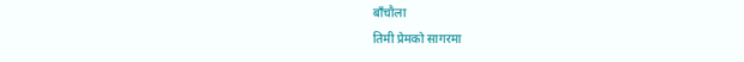बाँचौला
तिमी प्रेमको सागरमा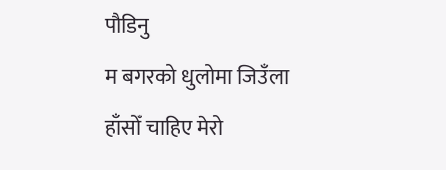पौडिनु
म बगरको धुलोमा जिउँला
हाँसोँ चाहिए मेरो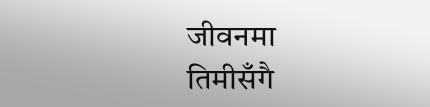जीवनमा
तिमीसँगै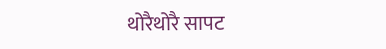थोरैथोरै सापट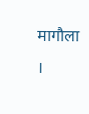मागौला ।